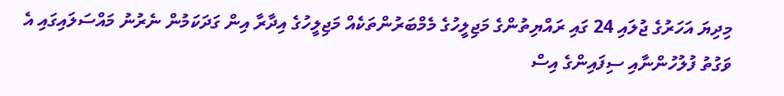މިދިޔަ އަހަރުގެ ޖުލައި 24 ގައި ރައްޔިތުންގެ މަޖިލީހުގެ މެމްބަރުންތަކެއް މަޖިލީހުގެ އިދާރާ އިން ގަދަކަމުން ނެރުނު މައްސަލައިގައި އެ ވަގުތު ފުލުހުންނާއި ސިފައިންގެ އިސް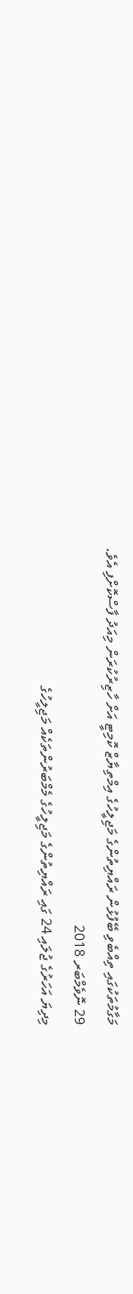މަގާމުތަކުގައި ތިއްބެވި ބޭފުޅުން ރައްޔިތުންގެ މަޖިލީހުގެ އިމްތިޔާޒް ކޮމިޓީ އަށް ހާޒިރުކުރަން މިއަދު ފާސްކޮށްފި އެވެ.
29 ނޮވެމްބަރ 2018
މިދިޔަ އަހަރުގެ ޖުލައި 24 ގައި ރައްޔިތުންގެ މަޖިލީހުގެ މެމްބަރުންތަކެއް މަޖިލީހުގެ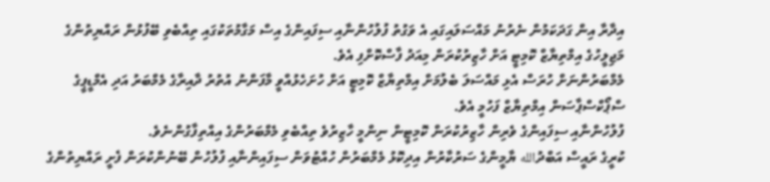އިދާރާ އިން ގަދަކަމުން ނެރުނު މައްސަލައިގައި އެ ވަގުތު ފުލުހުންނާއި ސިފައިންގެ އިސް މަގާމުތަކުގައި ތިއްބެވި ބޭފުޅުން ރައްޔިތުންގެ މަޖިލީހުގެ އިމްތިޔާޒް ކޮމިޓީ އަށް ހާޒިރުކުރަން މިއަދު ފާސްކޮށްފި އެވެ.
މެމްބަރުންނަށް ހުރަސް އެޅި މައްސަލަ ބެލުމަށް އިމްތިޔާޒް ކޮމިޓީ އަށް ހުށަހެޅުއްވީ މާފަންނު އުތުރު ދާއިރާގެ މެމްބަރު އަދި އެމްޑީޕީގެ ސްޕޯކްސްޕާސަން އިމްތިޔާޒް ފަހުމީ އެވެ.
ފުލުހުންނާއި ސިފައިންގެ ވެރިން ހާޒިރުކުރަން ކޮމިޓީން ނިންމީ ހާޒިރުވެ ތިއްބެވި މެމްބަރުންގެ އިއްތިފާގުންނެވެ.
ކުރީގެ ރައީސް އަބްދުالله ޔާމީންގެ ސަރުކާރުން އިދިކޮޅު މެމްބަރުން ހުއްޓުވަން ސިފައިންނާއި ފުލުހުން ބޭނުންކުރަން ފެށީ ރައްޔިތުންގެ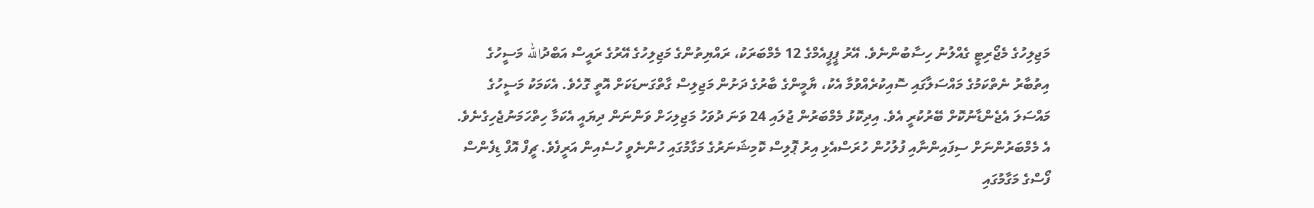މަޖިލިހުގެ މެޖޯރިޓީ ގެއްލުނު ހިސާބުންނެވެ. އޭރު ޕީޕީއެމްގެ 12 މެމްބަރަކު، ރައްޔިތުންގެ މަޖިލިހުގެ އޭރުގެ ރައީސް އަބްދުالله މަސީހުގެ އިތުބާރު ނެތްކަމުގެ މައްސަލާގައި ސޮއިކުރެއްވުމާ އެކު، ޔާމީންގެ ބާރުގެ ދަށުން މަޖިލިސް ގާތްގަނޑަކަށް އޮތީ ގޮހެވެ. އެކަމަކު މަސީހުގެ މައްސަލަ އެޖެންޑާނުކޮށް ބޭރުކުރީ އެވެ. އިދިކޮޅު މެމްބަރުން ޖުލައި 24 ވަނަ ދުވަހު މަޖިލިހަށް ވަންނަން ދިޔައީ އެކަމާ ހިތްހަމަނުޖެހިގެނެވެ.
އެ މެމްބަރުންނަށް ސިފައިންނާއި ފުލުހުން ހުރަސްއެޅި އިރު ޕޮލިސް ކޮމިޝަނަރުގެ މަގާމުގައި ހުންނެވީ ހުސެއިން އަރީފެވެ. ޗީފް އޮފް ޑިފެންސް ފޯސްގެ މަގާމުގައި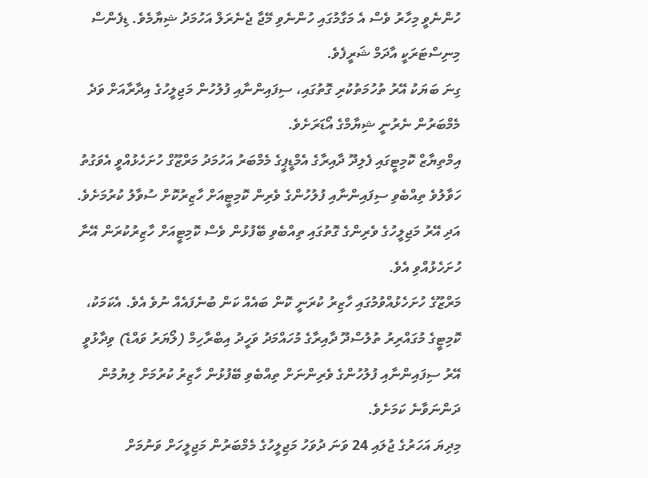ހުންނެވީ މިހާރު ވެސް އެ މަގާމުގައި ހުންނެވި މޭޖާ ޖެނެރަލް އަހުމަދު ޝިޔާމެވެ. ޑިފެންސް މިނިސްޓަރަކީ އާދަމް ޝަރީފެވެ.
ގިނަ ބަޔަކު އޭރު ތުހުމަތުކުރި ގޮތުގައި، ސިފައިންނާއި ފުލުހުން މަޖިލީހުގެ އިދާރާއަށް ވަދެ މެމްބަރުން ނެރުނީ ޝިޔާމްގެ އޯޑަރަށެވެ.
އިމްތިޔާޒް ކޮމިޓީގައި ފެލިދޫ ދާއިރާގެ އެމްޑީޕީގެ މެމްބަރު އަހުމަދު މަރްޒޫގް ހުށަހެޅުއްވީ އެވަގުތު ހަވާލުވެ ތިއްބެވި ސިފައިންނާއި ފުލުހުންގެ ވެރިން ކޮމިޓީއަށް ހާޒިރުކޮށް ސުވާލު ކުރުމަށެވެ. އަދި އޭރު މަޖިލީހުގެ ވެރިންގެ ގޮތުގައި ތިއްބެވި ބޭފުޅުން ވެސް ކޮމިޓީއަށް ހާޒިރުކުރަން އޭނާ ހުށަހެޅުއްވި އެވެ.
މަރްޒޫގެ ހުށަހެޅުއްވުމުގައި ހާޒިރު ކުރަނީ ކޮން ބައެއް ކަން ބުނެފައެއް ނުވެ އެވެ. އެކަމަކު، ކޮމިޓީގެ މުގައްރިރު ތުލުސްދޫ ދާއިރާގެ މުހައްމަދު ވަހީދު އިބްރާހިމް (ލޯޔަރު ވައްޑެ) ވިދާޅުވީ އޭރު ސިފައިންނާއި ފުލުހުންގެ ވެރިންނަށް ތިއްބެވި ބޭފުޅުން ހާޒިރު ކުރުމަށް ލިޔުމުން ދަންނަވާނެ ކަމަށެވެ.
މިދިޔަ އަހަރުގެ ޖުލައި 24 ވަނަ ދުވަހު މަޖިލީހުގެ މެމްބަރުން މަޖިލީހަށް ވަނުމަށް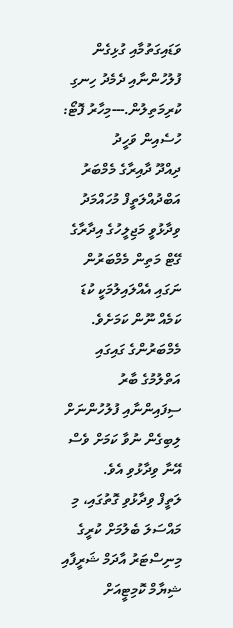ވަޑައިގަތުމާއި ގުޅިގެން ފުލުހުންނާއި ދެމެދު ހިނގި ކުރިމަތިލުން.---މިހާރު ފޮޓޯ: ހުސެއިން ވަހީދު
ދިއްދޫ ދާއިރާގެ މެމްބަރު އަބްދުއްލަތީފް މުހައްމަދު ވިދާޅުވީ މަޖިލީހުގެ އިދާރާގެ ގޭޓް މަތިން މެމްބަރުން ނަގައި އެއްލައިލުމަކީ ކުޑަ ކަމެއް ނޫން ކަމަށެވެ. މެމްބަރުންގެ ގައިގައި އަތްލުމުގެ ބާރު ސިފައިންނާއި ފުލުހުންނަށް ލިބިގެން ނުވާ ކަމަށް ވެސް އޭނާ ވިދާޅުވި އެވެ.
ލަތީފް ވިދާޅުވި ގޮތުގައި، މި މައްސަލަ ބެލުމަށް ކުރީގެ މިނިސްޓަރު އާދަމް ޝަރީފާއި ޝިޔާމް ކޮމިޓީއަށް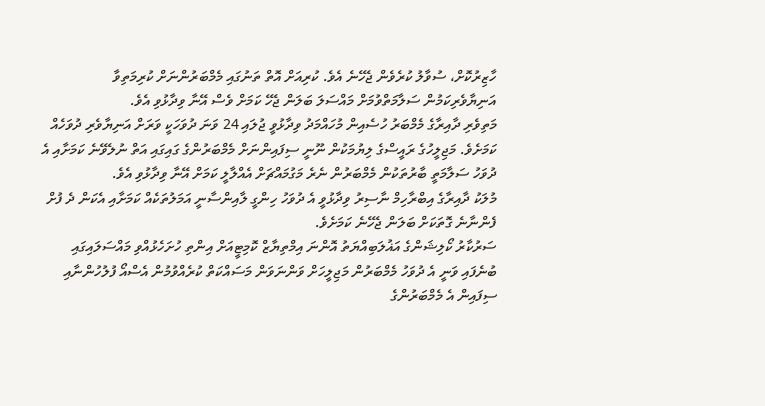ހާޒިރުކޮށް، ސުވާލު ކުރެވެން ޖެހޭނެ އެވެ. ކުރިއަށް އޮތް ތަނުގައި މެމްބަރުންނަށް ކުރިމަތިވާ އަނިޔާވެރިކަމުން ސަލާމަތްވުމަށް މައްސަލަ ބަލަން ޖެހޭ ކަމަށް ވެސް އޭނާ ވިދާޅުވި އެވެ.
މަތިވެރި ދާއިރާގެ މެމްބަރު ހުސެއިން މުހައްމަދު ވިދާޅުވީ ޖުލައި 24 ވަނަ ދުވަހަކީ ވަރަށް އަނިޔާވެރި ދުވަހެއް ކަމަށެވެ. މަޖިލީހުގެ ރައީސްގެ ލިޔުމަކުން ނޫނީ ސިފައިންނަށް މެމްބަރުންގެ ގައިގައި އަތް ނުލެވޭނެ ކަމަށާއި އެ ދުވަހު ސަލާމަތީ ބާރުތަކުން މެމްބަރުން ނެރެ މަގުމައްޗަށް އެއްލާލީ ކަމަށް އޭނާ ވިދާޅުވި އެވެ.
މުލަކު ދާއިރާގެ އިބްރާހިމް ނާސިރު ވިދާޅުވީ އެ ދުވަހު ހިންގީ ލާއިންސާނީ އަމަލުތަކެއް ކަމަށާއި އެކަން ދެ ފުށް ފެންނާނެ ގޮތަކަށް ބަލަން ޖެހޭނެ ކަމަށެވެ.
ސަރުކާރު ކޯލިޝަންގެ އަޣުލަބިއްޔަތު އޮންނަ އިމްތިޔާޒް ކޮމިޓީއަށް އިންތި ހުށަހެޅުއްވި މައްސަލައިގައި ބުނެފައި ވަނީ އެ ދުވަހު މެމްބަރުން މަޖިލީހަށް ވަންނަވަން މަސައްކަތް ކުރެއްވުމުން އެސްއޯ ފުލުހުންނާއި ސިފައިން އެ މެމްބަރުންގެ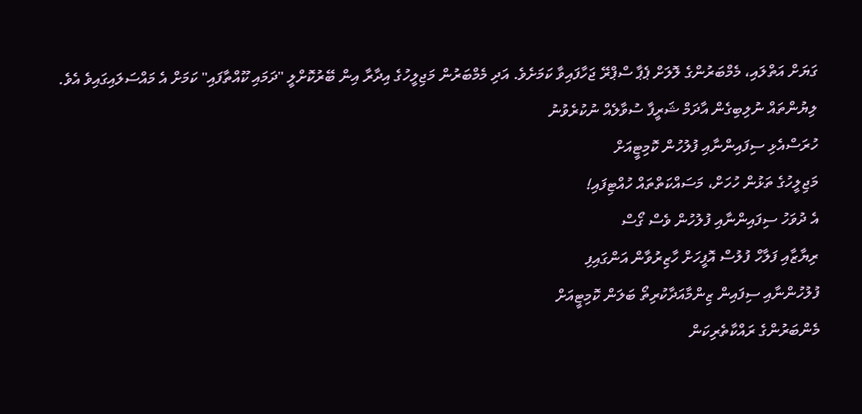ގަޔަށް އަތްލައި، މެމްބަރުންގެ ލޮލަށް ޕެޕާ ސްޕްރޭ ޖަހާފައިވާ ކަމަށެވެ. އަދި މެމްބަރުން މަޖިލީހުގެ އިދާރާ އިން ބޭރުކޮށްލީ "ދަމައި ކޫއްތާފައި" ކަމަށް އެ މައްސަލައިގައިވެ އެވެ.
ލިޔުންތައް ނުލިބިގެން އާދަމް ޝަރީފާ ސުވާލެއް ނުކުރެވުނު
ހުރަސްއެޅި ސިފައިންނާއި ފުލުހުން ކޮމިޓީއަށް
މަޖިލީހުގެ ތަޅުން ހުހަށް، މަސައްކަތްތައް ހުއްޓިފައި!
އެ ދުވަހު ސިފައިންނާއި ފުލުހުން ވެސް ގޯސް
ރިޔާޒާއި ފަލާހް ފުލުސް އޮފީހަށް ހާޒިރުވާން އަންގައިފި
ފުލުހުންނާއި ސިފައިން ޒިންމާއަދާކުރިތޯ ބަލަން ކޮމިޓީއަށް
މެންބަރުންގެ ރައްކާތެރިކަން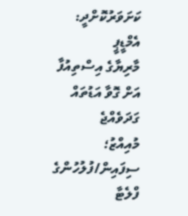ކަށަވަރުކޮށްދީ: އެމްޑީޕީ
މާރިޔާގެ އިސްތިއުފާ އަށް ގޮވާ އަޑުތައް ގަދަވެއްޖެ
މުއިއްޒު؛ ސިފައިން/ފުލުހުންގެ ފްލެޓާ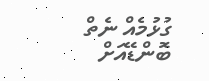ގުޅުމެއް ނެތް
ބޮންޑޭއަށް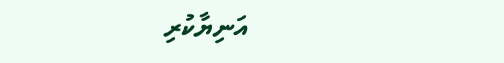އަނިޔާކުރި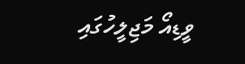ވީޑިއޯ މަޖިލީހުގައި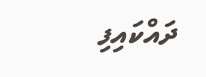ދައްކައިފި